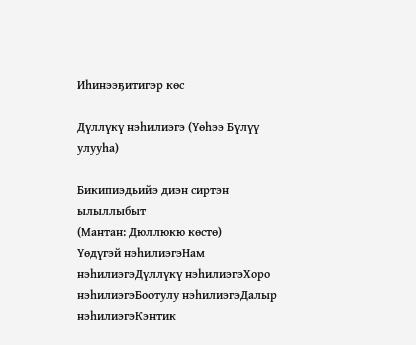Иһинээҕитигэр көс

Дүллүкү нэһилиэгэ (Үөһээ Бүлүү улууһа)

Бикипиэдьийэ диэн сиртэн ылыллыбыт
(Мантан: Дюллюкю көстө)
Үөдүгэй нэһилиэгэНам нэһилиэгэДүллүкү нэһилиэгэХоро нэһилиэгэБоотулу нэһилиэгэДалыр нэһилиэгэКэнтик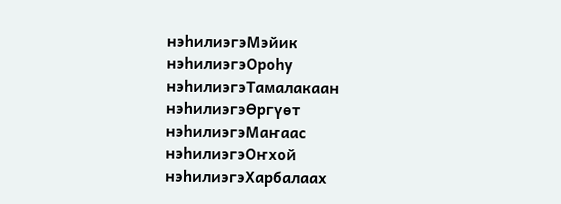нэһилиэгэМэйик нэһилиэгэОроһу нэһилиэгэТамалакаан нэһилиэгэӨргүөт нэһилиэгэМаҥаас нэһилиэгэОҥхой нэһилиэгэХарбалаах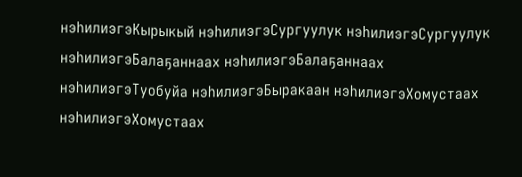нэһилиэгэКырыкый нэһилиэгэСургуулук нэһилиэгэСургуулук нэһилиэгэБалаҕаннаах нэһилиэгэБалаҕаннаах нэһилиэгэТуобуйа нэһилиэгэБыракаан нэһилиэгэХомустаах нэһилиэгэХомустаах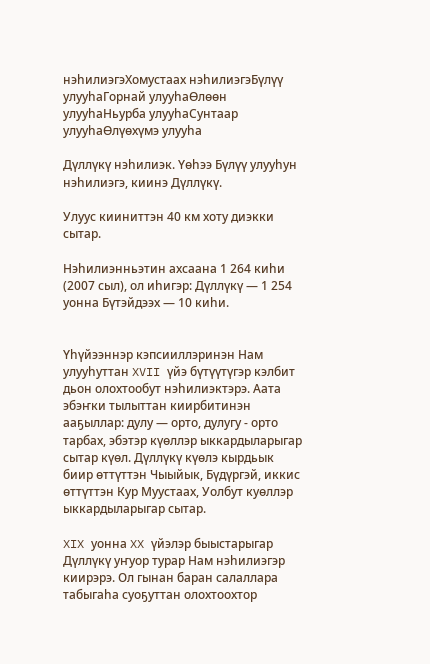нэһилиэгэХомустаах нэһилиэгэБүлүү улууһаГорнай улууһаӨлөөн улууһаНьурба улууһаСунтаар улууһаӨлүөхүмэ улууһа

Дүллүкү нэһилиэк. Үөһээ Бүлүү улууһун нэһилиэгэ, киинэ Дүллүкү.

Улуус кииниттэн 40 км хоту диэкки сытар.

Нэһилиэнньэтин ахсаана 1 264 киһи (2007 сыл), ол иһигэр: Дүллүкү — 1 254 уонна Бүтэйдээх — 10 киһи.


Үһүйээннэр кэпсииллэринэн Нам улууһуттан XVII үйэ бүтүүтүгэр кэлбит дьон олохтообут нэһилиэктэрэ. Аата эбэҥки тылыттан киирбитинэн ааҕыллар: дулу — орто, дулугу - орто тарбах, эбэтэр күөллэр ыккардыларыгар сытар күөл. Дүллүкү күөлэ кырдьык биир өттүттэн Чыыйык, Бүдүргэй, иккис өттүттэн Кур Муустаах, Уолбут куөллэр ыккардыларыгар сытар.

XIX уонна XX үйэлэр быыстарыгар Дүллүкү уҥуор турар Нам нэһилиэгэр киирэрэ. Ол гынан баран салаллара табыгаһа суоҕуттан олохтоохтор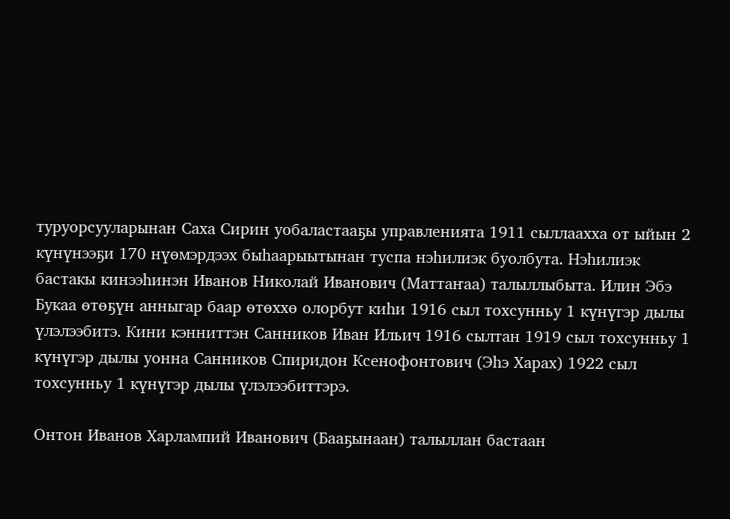туруорсууларынан Саха Сирин уобаластааҕы управленията 1911 сыллаахха от ыйын 2 күнүнээҕи 170 нүөмэрдээх быһаарыытынан туспа нэһилиэк буолбута. Нэһилиэк бастакы кинээһинэн Иванов Николай Иванович (Маттаҥаа) талыллыбыта. Илин Эбэ Букаа өтөҕүн анныгар баар өтөххө олорбут киһи 1916 сыл тохсунньу 1 күнүгэр дылы үлэлээбитэ. Кини кэнниттэн Санников Иван Ильич 1916 сылтан 1919 сыл тохсунньу 1 күнүгэр дылы уонна Санников Спиридон Ксенофонтович (Эһэ Харах) 1922 сыл тохсунньу 1 күнүгэр дылы үлэлээбиттэрэ.

Онтон Иванов Харлампий Иванович (Бааҕынаан) талыллан бастаан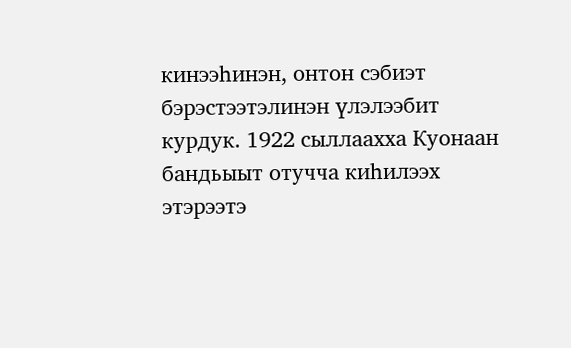кинээһинэн, онтон сэбиэт бэрэстээтэлинэн үлэлээбит курдук. 1922 сыллаахха Куонаан бандьыыт отучча киһилээх этэрээтэ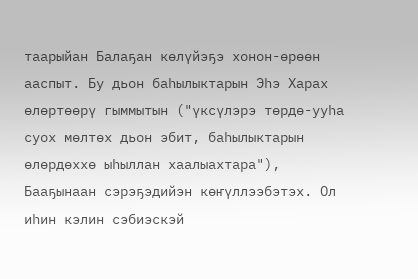таарыйан Балаҕан көлүйэҕэ хонон-өрөөн ааспыт. Бу дьон баһылыктарын Эһэ Харах өлөртөөрү гыммытын ("үксүлэрэ төрдө-ууһа суох мөлтөх дьон эбит, баһылыктарын өлөрдөххө ыһыллан хаалыахтара"), Бааҕынаан сэрэҕэдийэн көҥүллээбэтэх. Ол иһин кэлин сэбиэскэй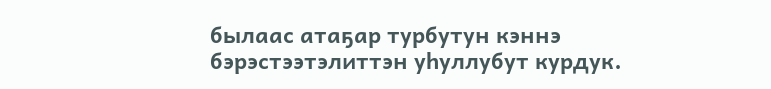былаас атаҕар турбутун кэннэ бэрэстээтэлиттэн уһуллубут курдук.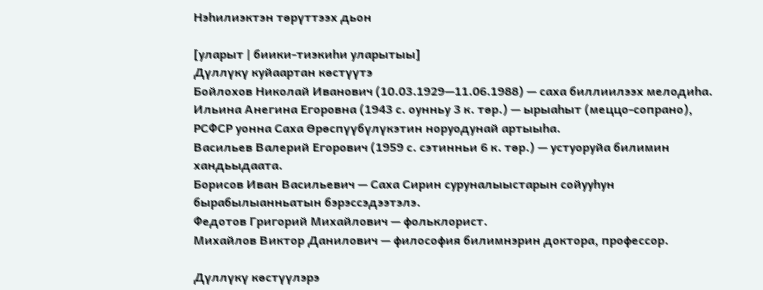Нэһилиэктэн төрүттээх дьон

[уларыт | биики-тиэкиһи уларытыы]
Дүллүкү куйаартан көстүүтэ
Бойлохов Николай Иванович (10.03.1929—11.06.1988) — саха биллиилээх мелодиһа.
Ильина Анегина Егоровна (1943 с. оунньу 3 к. төр.) — ырыаһыт (меццо-сопрано), РСФСР уонна Саха Өрөспүүбүлүкэтин норуодунай артыыһа.
Васильев Валерий Егорович (1959 с. сэтинньи 6 к. төр.) — устуоруйа билимин хандьыдаата.
Борисов Иван Васильевич — Саха Сирин суруналыыстарын сойууһун бырабылыанньатын бэрэссэдээтэлэ.
Федотов Григорий Михайлович — фольклорист.
Михайлов Виктор Данилович — философия билимнэрин доктора, профессор.

Дүллүкү көстүүлэрэ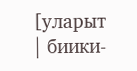[уларыт | биики-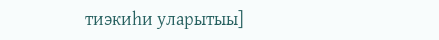тиэкиһи уларытыы]